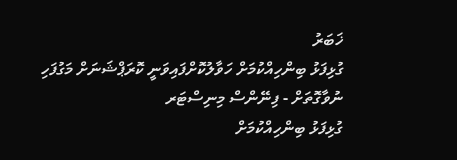ޚަބަރު
ގުޅިފަޅު ބިންހިއްކުމަށް ހަވާލުކޮށްފައިވަނީ ކޮރަޕްޝަނަށް މަގުފަހި ނުވާގޮތަށް - ފިނޭންސް މިނިސްޓަރ
ގުޅިފަޅު ބިންހިއްކުމަށް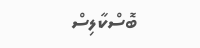ބޮސްކާލިސް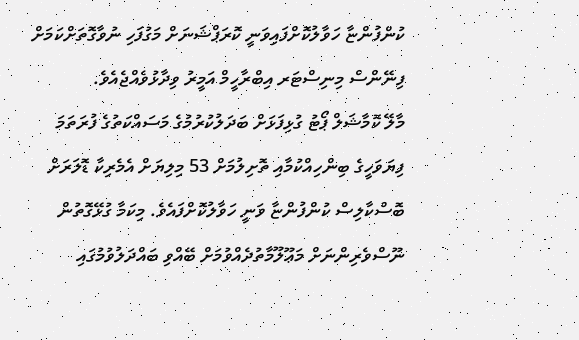ކުންފުންޏާ ހަވާލުކޮށްފައިވަނީ ކޮރަޕްޝަނަށް މަގުފަހި ނުވާގޮތަށްކަމަށް ފިނޭންސް މިނިސްޓަރ އިބްރާހީމް އަމީރު ވިދާޅުވެއްޖެއެވެ.
މާލޭ ކޮމާޝަލް ޕޯޓު ގުޅިފަޅަށް ބަދަލުކުރުމުގެ މަސައްކަތުގެ ފުރަތަމަ ފިޔަވަހީގެ ބިންހިއްކުމާއި ތޮށިލުމަށް 53 މިލިޔަށް އެމެރިކާ ޑޮލަރަށް ބޮސްކާލިސް ކުންފުންޏާ ވަނީ ހަވާލުކޮށްފައެވެ. މިކަމާ ގުޅޭގޮތުން ނޫސްވެރިންނަށް މަޢޫލޫމާތުދެއްވުމަށް ބޭއްވި ބައްދަލުވުމުގައި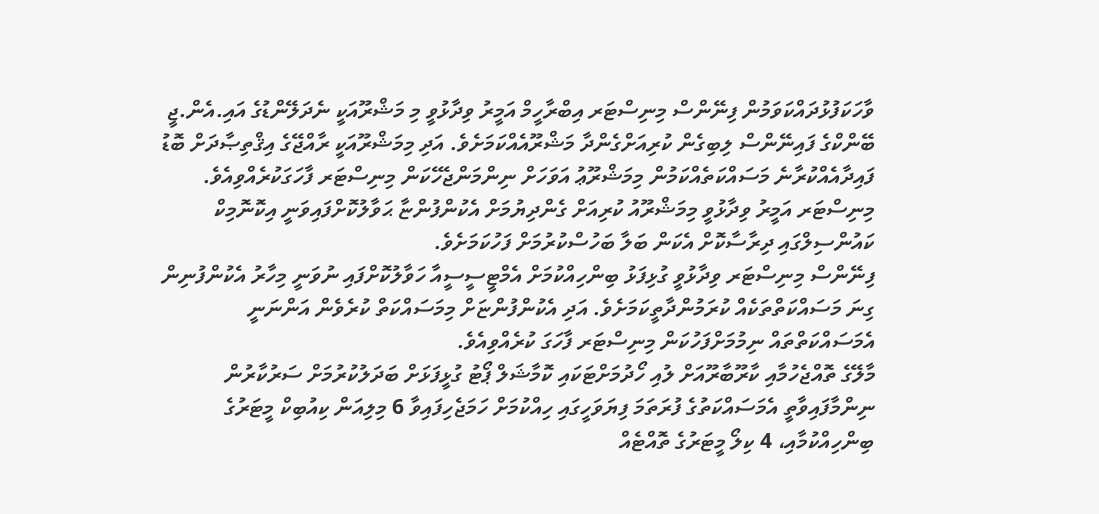ވާހަކަފުޅުދައްކަވަމުން ފިނޭންސް މިނިސްޓަރ އިބްރާހީމް އަމީރު ވިދާޅުވީ މި މަޝްރޫއަކީ ނެދަލޭންޑުގެ އައި.އެން.ޖީ ބޭންކްގެ ފައިނޭންސް ލިބިގެން ކުރިއަށްގެންދާ މަޝްރޫއެއްކަމަށެވެ. އަދި މިމަޝްރޫއަކީ ރާއްޖޭގެ އިޤްތިޞާދަށް ބޮޑު ފައިދާއެއްކުރާނެ މަސައްކަތެއްކަމުން މިމަޝްރޫޢު އަވަހަށް ނިންމަންޖެހޭކަން މިނިސްޓަރ ފާހަގަކުރެއްވިއެވެ. މިނިސްޓަރ އަމީރު ވިދާޅުވީ މިމަޝްރޫއު ކުރިއަށް ގެންދިޔުމަށް އެކުންފުންޏާ ޙަވާލުކޮށްފައިވަނީ އިކޮނޮމިކް ކައުންސިލްގައި ދިރާސާކޮށް އެކަން ބަލާ ބަހުސްކުރުމަށް ފަހުކަމަށެވެ.
ފިނޭންސް މިނިސްޓަރ ވިދާޅުވީ ގުޅިފަޅު ބިންހިއްކުމަށް އެމްޓީސީސީއާ ހަވާލުކޮށްފައި ނުވަނީ މިހާރު އެކުންފުނިން ގިނަ މަސައްކަތްތަކެއް ކުރަމުންދާތީކަމަށެވެ. އަދި އެކުންފުންޏަށް މިމަސައްކަތް ކުރެވެން އަންނަނީ އެމަސައްކަތްތައް ނިމުމަށްފަހުކަން މިނިސްޓަރ ފާހަގަ ކުރެއްވިއެވެ.
މާލޭގެ ތޮއްޖެހުމާއި ކާރޫބާރޫއަށް ލުއި ހޯދުމަށްޓަކައި ކޮމާޝަލް ޕޯޓު ގުޅީފަޅަށް ބަދަލުކުރުމަށް ސަރުކާރުން ނިންމާފައިވާތީ އެމަސައްކަތުގެ ފުރަތަމަ ފިޔަވަހީގައި ހިއްކުމަށް ހަމަޖެހިފައިވާ 6 މިލިއަން ކިއުބިކް މީޓަރުގެ ބިންހިއްކުމާއި، 4 ކިލޯ މީޓަރުގެ ތޮއްޓެއް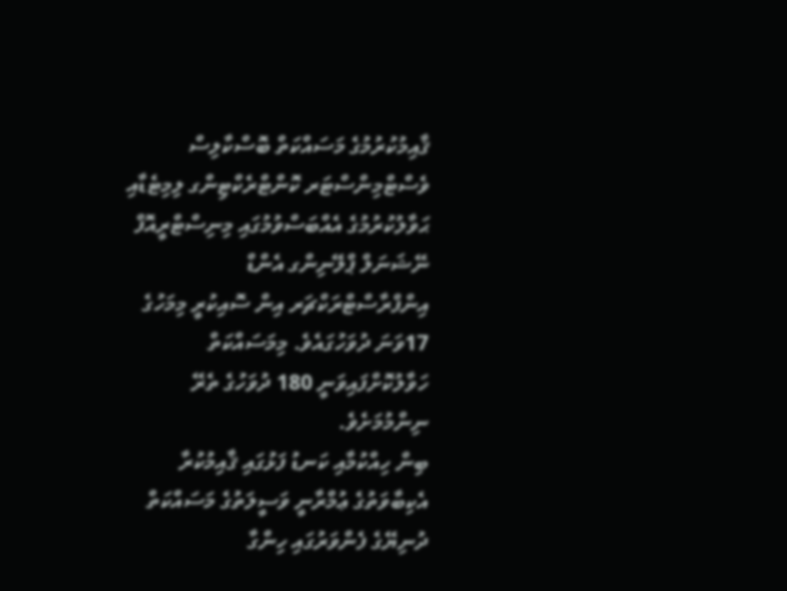ޤާއިމުކުރުމުގެ މަސައްކަތް ބޮސްކާލިސް ވެސްޓްމިންސްޓަރ ކޮންޓްރެކްޓިންގ ލިމިޓެޑާއި ޙަވާލުކުރުމުގެ އެއްބަސްވުމުގައި މިނިސްޓްރީއޮފް ނޭޝަނަލް ޕްލޭނިންގ އެންޑް އިންފްރާސްޓްރަކްޗަރ އިން ސޮއިކުރީ މިމަހުގެ 17ވަނަ ދުވަހުގައެވެ. މިމަސައްކަތް ހަވާލުކޮށްފައިވަނީ 180 ދުވަހުގެ ތެރޭ ނިންމުމަށެވެ.
ބިން ހިއްކުމާއި ކަނޑު ފަޅުގައި ޤާއިމުކުރާ އެކިބާވަތުގެ ޢުމްރާނީ ވަސީލަތުގެ މަސައްކަތް ދުނިޔޭގެ ފެންވަރުގައި ހިންގާ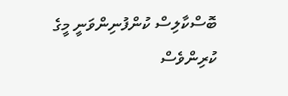ބޮސްކާލިސް ކުންފުނިންވަނީ މީގެ ކުރިންވެސް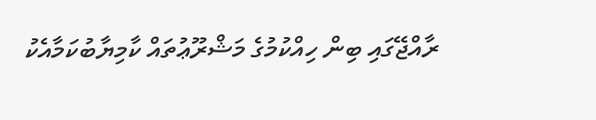ރާއްޖޭގައި ބިން ހިއްކުމުގެ މަޝްރޫޢުތައް ކާމިޔާބުކަމާއެކު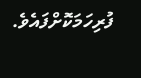ފުރިހަމަކޮށްފައެވެ.